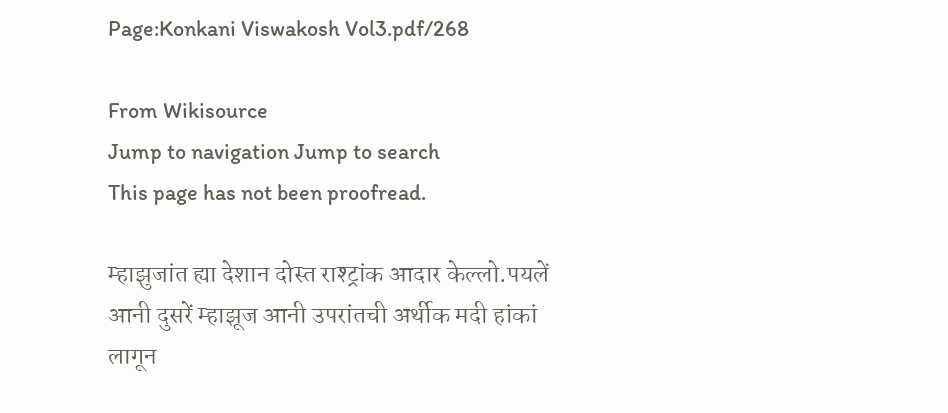Page:Konkani Viswakosh Vol3.pdf/268

From Wikisource
Jump to navigation Jump to search
This page has not been proofread.

म्हाझुजांत ह्या देशान दोस्त राश्ट्रांक आदार केल्लो.पयलें आनी दुसरें म्हाझूज आनी उपरांतची अर्थीक मदी हांकां लागून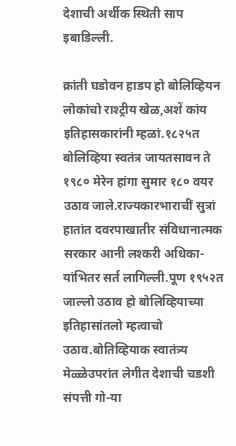देशाची अर्थीक स्थिती साप इबाडिल्ली.

क्रांती घडोवन हाडप हो बोलिव्हियन लोकांचो राश्ट्रीय खेळ,अशें कांय इतिहासकारांनी म्हळां.१८२५त बोलिव्हिया स्वतंत्र जायतसावन ते १९८० मेरेन हांगा सुमार १८० वयर उठाव जाले.राज्यकारभाराचीं सुत्रां हातांत दवरपाखातीर संविधानात्मक सरकार आनी लश्करी अधिका-यांभितर सर्त लागिल्ली.पूण १९५२त जाल्लो उठाव हो बोलिव्हियाच्या इतिहासांतलो म्हत्वाचो उठाव.बोतिव्हियाक स्वातंत्र्य मेळ्ळेउपरांत लेगीत देशाची चडशी संपत्ती गो-या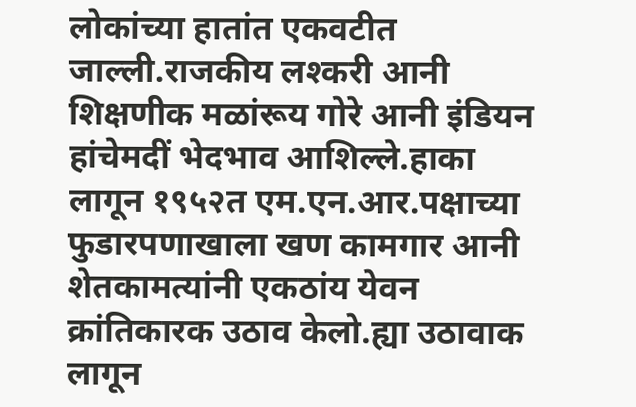लोकांच्या हातांत एकवटीत जाल्ली.राजकीय लश्करी आनी शिक्षणीक मळांरूय गोरे आनी इंडियन हांचेमदीं भेदभाव आशिल्ले.हाका लागून १९५२त एम.एन.आर.पक्षाच्या फुडारपणाखाला खण कामगार आनी शेतकामत्यांनी एकठांय येवन क्रांतिकारक उठाव केलो.ह्या उठावाक लागून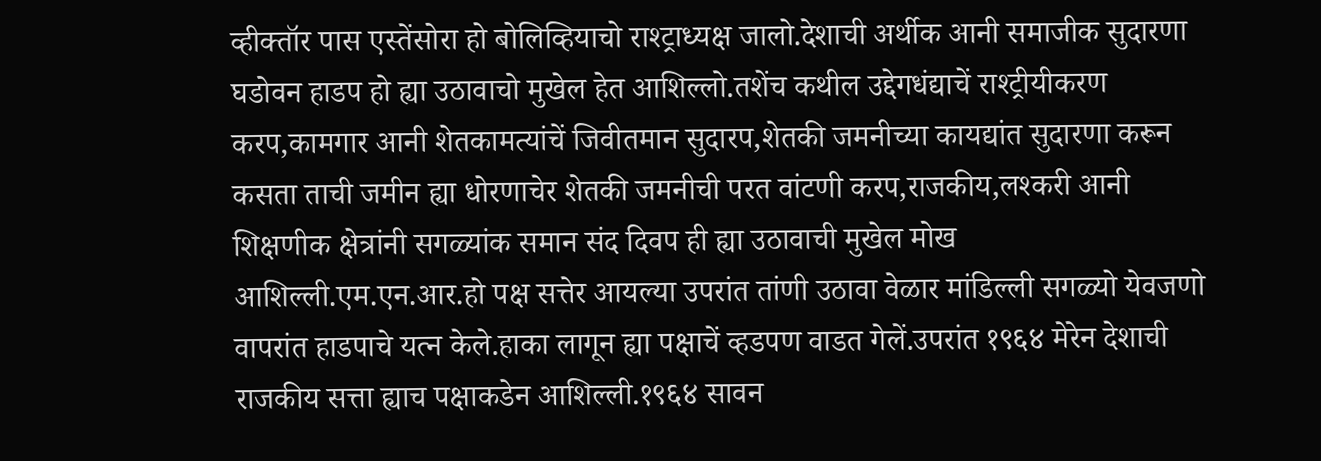व्हीक्तॉर पास एस्तेंसोरा हो बोलिव्हियाचो राश्ट्राध्यक्ष जालो.देशाची अर्थीक आनी समाजीक सुदारणा घडोवन हाडप हो ह्या उठावाचो मुखेल हेत आशिल्लो.तशेंच कथील उद्देगधंद्याचें राश्ट्रीयीकरण करप,कामगार आनी शेतकामत्यांचें जिवीतमान सुदारप,शेतकी जमनीच्या कायद्यांत सुदारणा करून कसता ताची जमीन ह्या धोरणाचेर शेतकी जमनीची परत वांटणी करप,राजकीय,लश्करी आनी शिक्षणीक क्षेत्रांनी सगळ्यांक समान संद दिवप ही ह्या उठावाची मुखेल मोख आशिल्ली.एम.एन.आर.हो पक्ष सत्तेर आयल्या उपरांत तांणी उठावा वेळार मांडिल्ली सगळ्यो येवजणो वापरांत हाडपाचे यत्न केले.हाका लागून ह्या पक्षाचें व्हडपण वाडत गेलें.उपरांत १९६४ मेरेन देशाची राजकीय सत्ता ह्याच पक्षाकडेन आशिल्ली.१९६४ सावन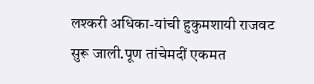लश्करी अधिका-यांची हुकुमशायी राजवट सुरू जाली.पूण तांचेमदीं एकमत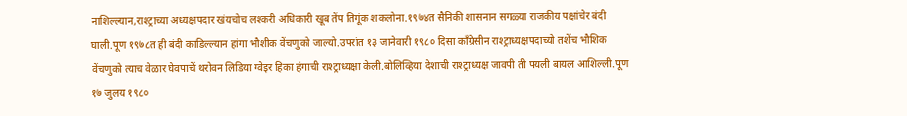नाशिल्ल्यान,राश्ट्राच्या अध्यक्षपदार खंयचोच लश्करी अधिकारी खूब तेंप तिगूंक शकलोना.१९७४त सैनिकी शासनान सगळ्या राजकीय पक्षांचेर बंदी घाली.पूण १९७८त ही बंदी काडिल्ल्यान हांगा भौशीक वेंचणुको जाल्यो.उपरांत १३ जानेवारी १९८० दिसा कॉंग्रेसीन राश्ट्राध्यक्षपदाच्यो तशेंच भौशिक वेंचणुको त्याच वेळार घेवपाचें थरोवन लिडिया ग्वेइर हिका हंगाची राश्ट्राध्यक्षा केली.बोलिव्हिया देशाची राश्ट्राध्यक्ष जावपी ती पयली बायल आशिल्ली.पूण १७ जुलय १९८०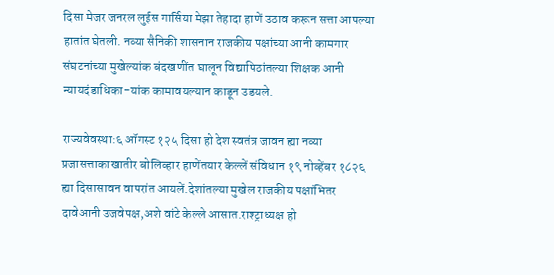दिसा मेजर जनरल लुईस गार्सिया मेझा तेहादा हाणें उठाव करून सत्ता आपल्या हातांत घेतली. नव्या सैनिकी शासनान राजकीय पक्षांच्या आनी कामगार संघटनांच्या मुखेल्यांक बंदखणींत घालून विद्यापिठांतल्या शिक्षक आनी न्यायदंडाधिका-यांक कामावयल्यान काडून उडयले.

राज्यवेवस्था:६ ऑगस्ट १२५ दिसा हो देश स्वतंत्र जावन ह्या नव्या प्रजासत्ताकाखातीर बोलिव्हार हाणेंतयार केल्लें संविधान १९ नोव्हेंबर १८२६ ह्या दिसासावन वापरांत आयलें.देशांतल्या मुखेल राजकीय पक्षांभितर दावेआनी उजवेपक्ष,अशे वांटे केल्ले आसात.राश्ट्राध्यक्ष हो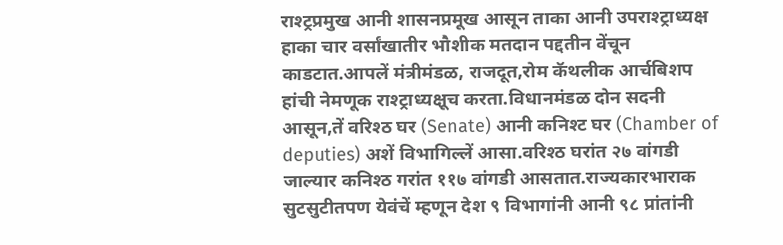राश्ट्रप्रमुख आनी शासनप्रमूख आसून ताका आनी उपराश्ट्राध्यक्ष हाका चार वर्सांखातीर भौशीक मतदान पद्दतीन वेंचून काडटात.आपलें मंत्रीमंडळ, राजदूत,रोम कॅथलीक आर्चबिशप हांची नेमणूक राश्ट्राध्यक्षूच करता.विधानमंडळ दोन सदनी आसून,तें वरिश्ठ घर (Senate) आनी कनिश्ट घर (Chamber of deputies) अशें विभागिल्लें आसा.वरिश्ठ घरांत २७ वांगडी जाल्यार कनिश्ठ गरांत ११७ वांगडी आसतात.राज्यकारभाराक सुटसुटीतपण येवंचें म्हणून देश ९ विभागांनी आनी ९८ प्रांतांनी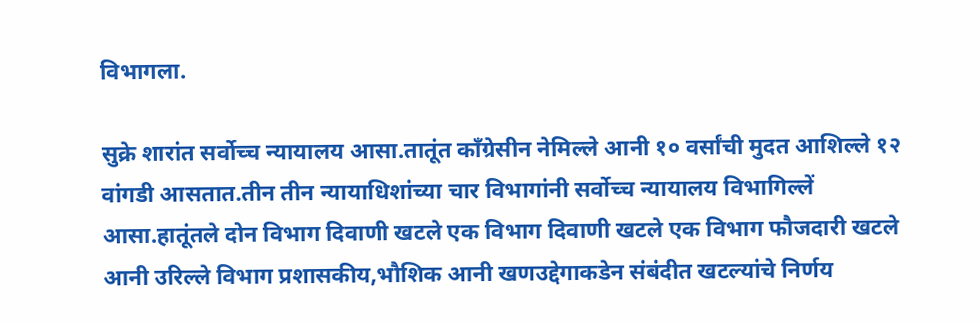विभागला.

सुक्रे शारांत सर्वोच्च न्यायालय आसा.तातूंत कॉंग्रेसीन नेमिल्ले आनी १० वर्सांची मुदत आशिल्ले १२ वांगडी आसतात.तीन तीन न्यायाधिशांच्या चार विभागांनी सर्वोच्च न्यायालय विभागिल्लें आसा.हातूंतले दोन विभाग दिवाणी खटले एक विभाग दिवाणी खटले एक विभाग फौजदारी खटले आनी उरिल्ले विभाग प्रशासकीय,भौशिक आनी खणउद्देगाकडेन संबंदीत खटल्यांचे निर्णय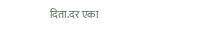दिता.दर एका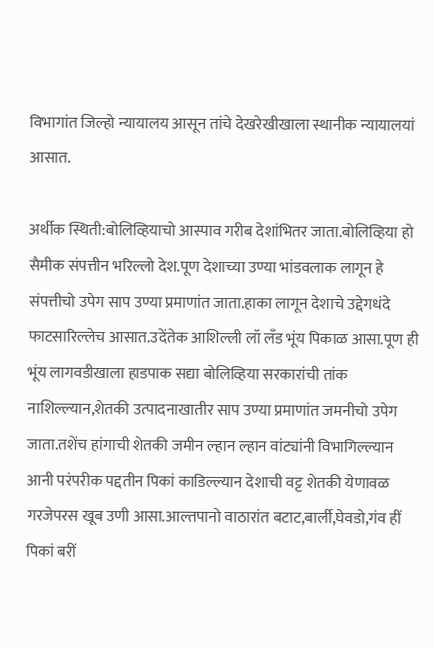विभागांत जिल्हो न्यायालय आसून तांचे देखरेखीखाला स्थानीक न्यायालयां आसात.

अर्थीक स्थिती:बोलिव्हियाचो आस्पाव गरीब देशांभितर जाता.बोलिव्हिया हो सैमीक संपत्तीन भरिल्लो देश.पूण देशाच्या उण्या भांडवलाक लागून हे संपत्तीचो उपेग साप उण्या प्रमाणांत जाता.हाका लागून देशाचे उद्देगधंदे फाटसारिल्लेच आसात.उदेंतेक आशिल्ली लॉ लॅंड भूंय पिकाळ आसा.पूण ही भूंय लागवडीखाला हाडपाक सद्या बोलिव्हिया सरकारांची तांक नाशिल्ल्यान,शेतकी उत्पादनाखातीर साप उण्या प्रमाणांत जमनीचो उपेग जाता.तशेंच हांगाची शेतकी जमीन ल्हान ल्हान वांट्यांनी विभागिल्ल्यान आनी परंपरीक पद्दतीन पिकां काडिल्ल्यान देशाची वट्ट शेतकी येणावळ गरजेपरस खूब उणी आसा.आल्तपानो वाठारांत बटाट,बार्ली,घेवडो,गंव हीं पिकां बरीं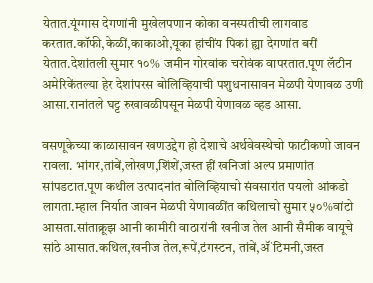येतात.यूंग्गास देगणांनी मुखेलपणान कोका वनस्पतीची लागवाड करतात.कॉफी,केळीं,काकाओ,यूका हांचींय पिकां ह्या देगणांत बरीं येतात.देशांतली सुमार १०% जमीन गोरवांक चरोवंक वापरतात.पूण लॅटीन अमेरिकेंतल्या हेर देशांपरस बोलिव्हियाची पशुधनासावन मेळपी येणावळ उणी आसा.रानांतले घट्ट रुखावळीपसून मेळपी येणावळ व्हड आसा.

वसणूकेच्या काळासावन खणउद्देग हो देशाचे अर्थवेवस्थेचो फाटीकणो जावन रावला. भांगर,तांबें,लोखण,शिंशें,जस्त हीं खनिजां अल्प प्रमाणांत सांपडटात.पूण कथील उत्पादनांत बोलिव्हियाचो संवसारांत पयलो आंकडो लागता.म्हाल निर्यात जावन मेळपी येणावळींत कथिलाचो सुमार ५०%वांटो आसता.सांताक्रूझ आनी कामीरी वाठारांनी खनीज तेल आनी सैमीक वायूचे सांठे आसात.कथिल,खनीज तेल,रूपें,टंगस्टन, तांबें,ॲं टिमनी,जस्त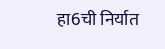हा6ची निर्यात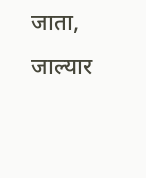जाता, जाल्यार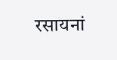रसायनां